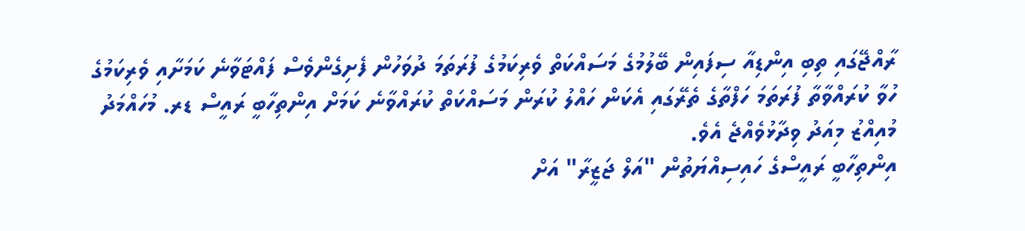ރާއްޖޭގައި ތިބި އިންޑިއާ ސިފައިން ބޭލުމުގެ މަސައްކަތް ވެރިކަމުގެ ފުރަތަމަ ދުވަހުން ފެށިގެންވެސް ފައްޓަވާނެ ކަމަށާއި ވެރިކަމުގެ ހުވާ ކުރައްވާތާ ފުރަތަމަ ހަފްތާގެ ތެރޭގައި އެކަން ހައްލު ކުރަން މަސައްކަތް ކުރައްވާނެ ކަމަށް އިންތިހާބީ ރައީސް ޑރ. މުހައްމަދު މުއިއްޒު މިއަދު ވިދާޅުވެއްޖެ އެވެ.
އިންތިހާބީ ރައީސްގެ ހައިސިއްޔަތުން "އަލް ޖަޒީރާ" އަށް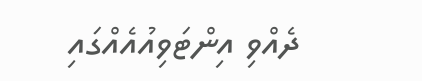ދެއްވި އިންޓަވިއުއެއްގައި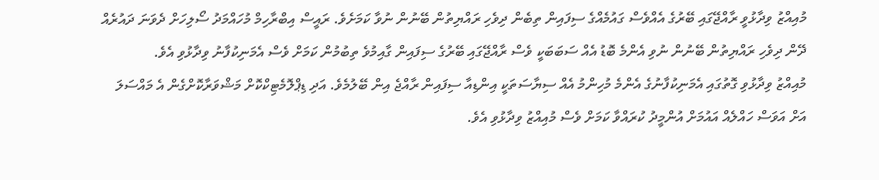މުއިއްޒު ވިދާޅުވީ ރާއްޖޭގައި ބޭރުގެ އެއްވެސް ގައުމެއްގެ ސިފައިން ތިބެން ދިވެހި ރައްޔިތުން ބޭނުން ނުވާ ކަމަށެވެ. ރައީސް އިބްރާހިމް މުހައްމަދު ސޯލިހަށް ދެވަނަ ދައުރެއް ދޭން ދިވެހި ރައްޔިތުން ބޭނުން ނުވި އެންމެ ބޮޑު އެއް ސަބަބަކީ ވެސް ރާއްޖޭގައި ބޭރުގެ ސިފައިން ގާއިމުވެ ތިބުމުން ކަމަށް ވެސް އެމަނިކުފާނު ވިދާޅުވި އެވެ.
މުއިއްޒު ވިދާޅުވި ގޮތުގައި އެމަނިކުފާނުގެ އެންމެ މުހިންމު އެއް ސިޔާސަތަކީ އިންޑިއާ ސިފައިން ރާއްޖެ އިން ބޭލުމެވެ. އަދި ޑިޕްލޮމެޓިކްކޮށް މަޝްވަރާކޮށްގެން އެ މައްސަލަ އަށް އަވަސް ހައްލެއް އައުމަށް އުންމީދު ކުރައްވާ ކަމަށް ވެސް މުއިއްޒު ވިދާޅުވި އެވެ.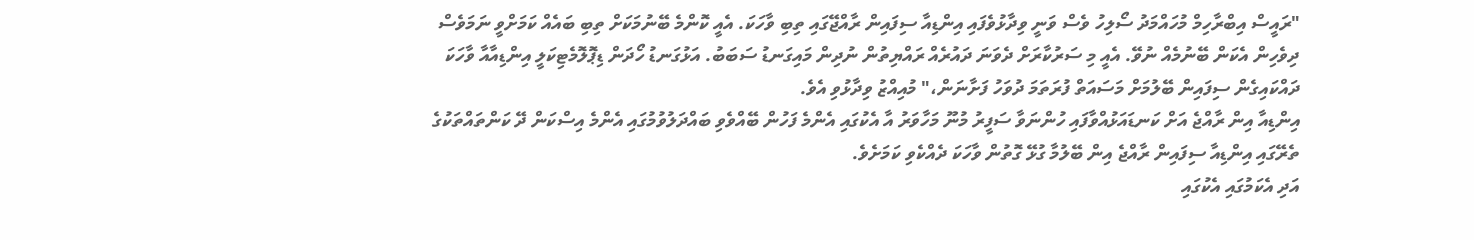"ރައީސް އިބްރާހިމް މުހައްމަދު ސޯލިހު ވެސް ވަނީ ވިދާޅުވެފައި އިންޑިއާ ސިފައިން ރާއްޖޭގައި ތިބި ވާހަކަ. އެއީ ކޮންމެ ބޭނުމަކަށް ތިބި ބައެއް ކަމަށްވީ ނަމަވެސް ދިވެހިން އެކަން ބޭނުމެއް ނުވޭ. އެއީ މި ސަރުކާރަށް ދެވަނަ ދައުރެއް ރައްޔިތުން ނުދިން މައިގަނޑު ސަބަބު. އަޅުގަނޑު ހޯދަން ޑިޕޮލޮމެޓިކަލީ އިންޑިއާއާ ވާހަކަ ދައްކައިގެން ސިފައިން ބޭލުމަށް މަސައަތް ފުރަތަމަ ދުވަހު ފަށާނަން،" މުއިއްޒު ވިދާޅުވި އެވެ.
އިންޑިއާ އިން ރާއްޖެ އަށް ކަނޑައަޅުއްވާފައި ހުންނަވާ ސަފީރު މުނޫ މަހާވަރު އާ އެކުގައި އެންމެ ފަހުން ބޭއްވެވި ބައްދަލުވުމުގައި އެންމެ އިސްކަން ދޭ ކަންތައްތަކުގެ ތެރޭގައި އިންޑިއާ ސިފައިން ރާއްޖެ އިން ބޭލުމާ ގުޅޭ ގޮތުން ވާހަކަ ދެއްކެވި ކަމަށެވެ.
އަދި އެކަމުގައި އެކުގައި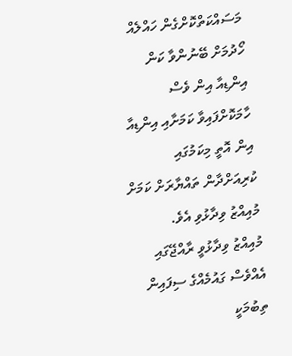މަސައްކަތްކޮށްގެން ހައްލެއް ހޯދުމަށް ބޭނުންވާ ކަން އިންޑިއާ އިން ވެސް ހާމަކޮށްފައިވާ ކަމަށާއި އިންޑިއާ އިން އޮތީ މިކަމުގައި ކުރިއަށްދާން ތައްޔާރަށް ކަމަށް މުއިއްޒު ވިދާޅުވި އެވެ.
މުއިއްޒު ވިދާޅުވީ ރާއްޖޭގައި އެއްވެސް ގައުމެއްގެ ސިފައިން ތިބުމަކީ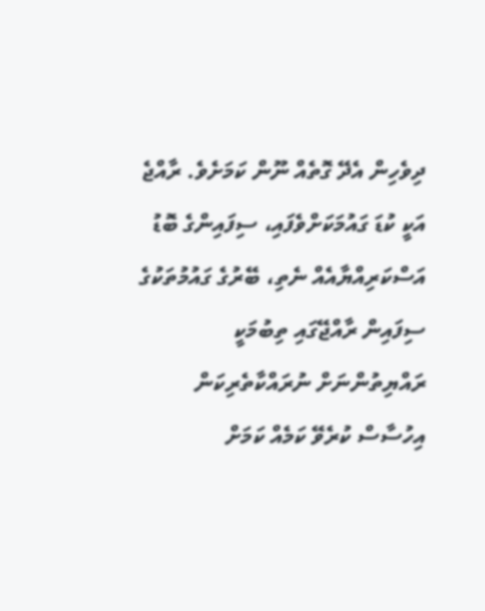ދިވެހިން އެދޭ ގޮތެއް ނޫން ކަމަށެވެ. ރާއްޖެ އަކީ ކުޑަ ގައުމަކަށްވެފައި، ސިފައިންގެ ބޮޑު އަސްކަރިއްޔާއެއް ނެތި، ބޭރުގެ ގައުމުތަކުގެ ސިފައިން ރާއްޖޭގައި ތިބުމަކީ ރައްޔިތުންނަށް ނުރައްކާތެރިކަން އިހުސާސް ކުރެވޭ ކަމެއް ކަމަށް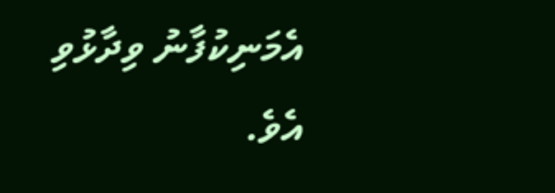އެމަނިކުފާނު ވިދާޅުވި އެވެ.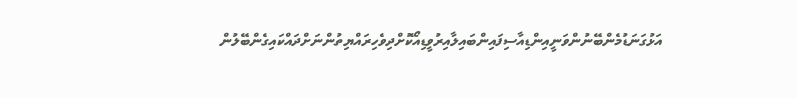އަޅުގަނަޑުމެންބޭނުންވަނީއިންޑިއާސިފައިންބައިލާއިރުވީޑިއޯކޮށްދިވެހިރައްޔިތުންނަށްދައްކައިގެންބޭލުން